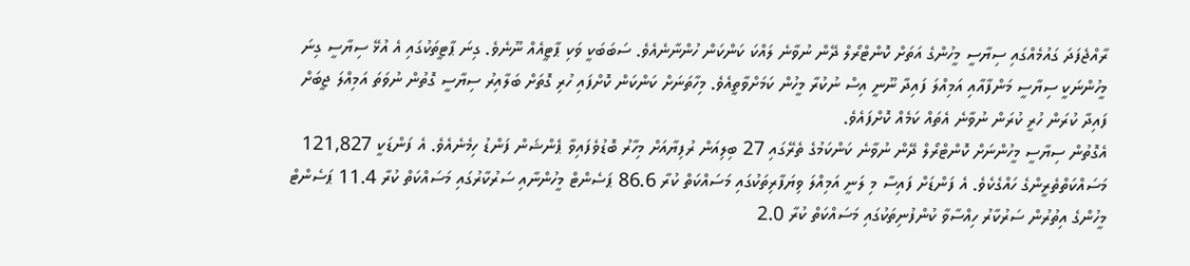ރާއްޖެފަދަ ގައުމެއްގައި ސިޔާސީ މީހުންގެ އަތަށް ކޮންޓްރޯލް ދޭން ނުވާނެ ލައްކަ ކަންކަން ހުންނާނެއެވެ. ސަބަބަކީ ވަކި ޕާޓީއެއް ނޫނެވެ. ގިނަ ޕާޓީތަކުގައި އެ އުޅޭ ސިޔާސީ ގިނަ މީހުންނަކީ ސިޔާސީ މަންފާއާއި އަމިއްލަ ފައިދާ ނޫނީ އިސް ނުކުރާ މީހުން ކަމަށްވާތީއެވެ. މިހާތަނަށް ކަންކަން ކޮށްފައި ހުރި ގޮތަށް ބަލާއިރު ސިޔާސީ ގޮތުން ނުވަތަ އަމިއްލަ ޖީބަށް ފައިދާ ކުރަން ހުރީ ކުރަން ނުވާނެ އެތައް ކަމެއް ކޮށްފައެވެ.
އެގޮތުން ސިޔާސީ މީހުންނަށް ކޮންޓްރޯލް ދޭން ނުވާނެ ކަންކަމުގެ ތެރޭގައި 27 ބިލިއަން ރުފިޔާއަށް މިހާރު ބޮޑުވެފައިވާ ޕެންޝަން ފަންޑު ހިމެނެއެވެ. އެ ފަންޑަކީ 121,827 މަސައްކަތްތެރީންގެ ހައްގެކެވެ. އެ ފަންޑަށް ފައިސާ މި ލަނީ އަމިއްލަ ވިޔަފާރިތަކުގައި މަސައްކަތް ކުރާ 86.6 ޕަސެންޓް މީހުންނާއި ސަރުކާރުގައި މަސައްކަތް ކުރާ 11.4 ޕަސެންޓް މީހުންގެ އިތުރުން ސަރުކާރު ހިއްސާވާ ކުންފުނިތަކުގައި މަސައްކަތް ކުރާ 2.0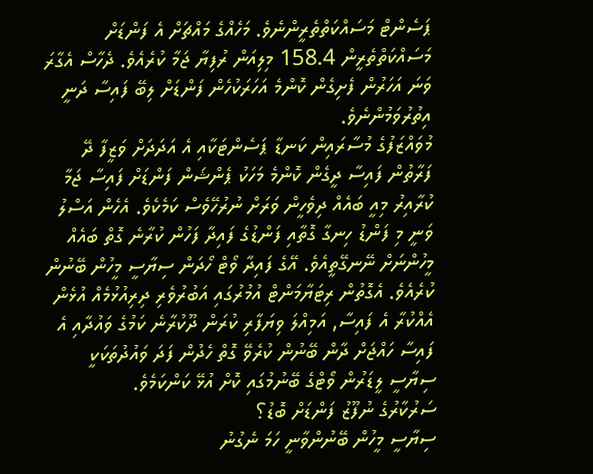ޕަސެންޓް މަސައްކަތްތެރީންނެވެ. މަހެއްގެ މައްޗަށް އެ ފަންޑަށް މަސައްކަތްތެރީން 158.4 މިލިއަން ރުފިޔާ ޖަމާ ކުރެއެވެ. ދެހާސް އެގާރަ ވަނަ އަހަރުން ފެށިގެން ކޮންމެ އަހަރަކުހެން ފަންޑަށް ލިބޭ ފައިސާ ދަނީ އިތުރުވަމުންނެވެ.
މުވައްޒަފުގެ މުސާރައިން ކަނޑާ ޕަސެންޓަކާއި އެ އަދަދަށް ވަޒީފާ ދޭ ފަރާތުން ފައިސާ ދީގެން ކޮންމެ މަހަކު ޕެންޝަން ފަންޑަށް ފައިސާ ޖަމާ ކުރާއިރު މިއީ ބައެއް ދިވެހީން ވަރަށް ނުރުހޭވެސް ކަމެކެވެ. އެހެން އަސްލު ވަނީ މި ފަންޑު ހިނގާ ގޮތާއި ފަންޑުގެ ފައިދާ ފަހުން ކުރާނެ ގޮތް ބައެއް މީހުންނަށް ނޭނގޭތީއެވެ. އޭގެ ފައިދާ ވޯޓް ހޯދަން ސިޔާސީ މީހުން ބޭނުން ކުރެއެވެ. އެގޮތުން ރިޓަޔާމަންޓް އުމުރުގައި އަބުރުވެރި ދިރިއުޅުމެއް އުޅެން އެއްކުރާ އެ ފައިސާ, އަމިއްލަ ވިޔަފާރި ކުރަން ދޫކުރާނެ ކަމުގެ ވައުދާއި އެ ފައިސާ ހައްޖަށް ދާން ބޭނުން ކުރެވޭ ގޮތް ހެދުން ފަދަ ވައުދުތަކަކީ ސިޔާސީ ލީޑަރުން ވޯޓްގެ ބޭނުމުގައި ކޮށް އުޅޭ ކަންކަމެވެ.
ސަރުކާރުގެ ނުފޫޒު ފަންޑަށް ބޮޑު؟
ސިޔާސީ މީހުން ބޭނުންވާނީ ހަމަ ނެގުނު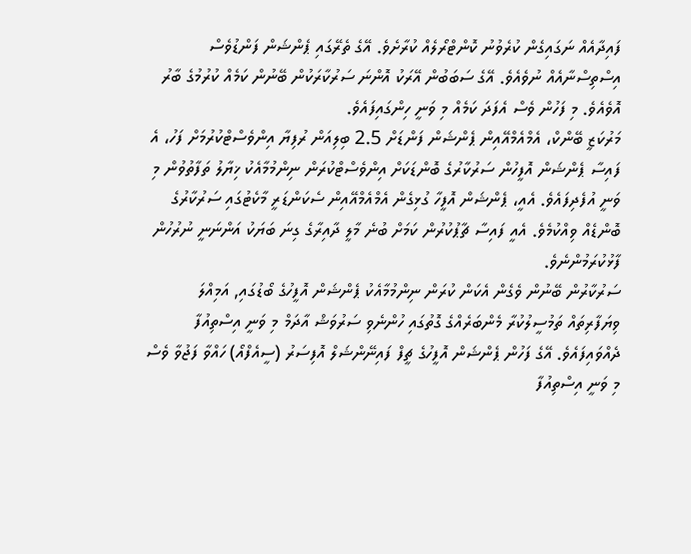ފައިދާއެއް ނަގައިގެން ކުރެވުނު ކޮންޓްރޯލެއް ކުރާށެވެ. އޭގެ ތެރޭގައި ޕެންޝަން ފަންޑުވެސް އިސްތިސްނާއެއް ނުވެއެވެ. އޭގެ ސަބަބުން އޭރަކު އޮންނަ ސަރުކާރަކުން ބޭނުން ކަމެއް ކުރުމުގެ ބާރު އޮވެއެވެ. މި ފަހުން ވެސް އެފަދަ ކަމެއް މި ވަނީ ހިންގައިފައެވެ.
މަރުކަޒީ ބޭންކް، އެމްއެމްއޭއިން ޕެންޝަން ފަންޑަށް 2.5 ބިލިއަން ރުފިޔާ އިންވެސްޓްކުރުމަށް ފަހު، އެ ފައިސާ ޕެންޝަން އޮފީހުން ސަރުކާރުގެ ބޮންޑަކަށް އިންވެސްޓްކުރަން ނިންމުމާއެކު ޚިޔާލު ތަފާތުވުން މި ވަނީ އުފެދިފައެވެ. އެއީ، ޕެންޝަން އޮފީހާ ގުޅިގެން އެމްއެމްއޭއިން ސެކަންޑަރީ މާކެޓުގައި ސަރުކާރުގެ ބޮންޑެއް ވިއްކުމެވެ. އެއީ ފައިސާ ޗާޕުކުރުން ކަމަށް ބުނެ މާލީ ދާއިރާގެ ގިނަ ބަޔަކު އަންނަނީ ނުރުހުން ފާޅުކުރަމުންނެވެ.
ސަރުކާރުން ބޭނުން ވެގެން އެކަން ކުރަން ނިންމުމާއެކު ޕެންޝަން އޮފީހުގެ ބޯޑުގައި, އަމިއްލަ ވިޔަފާރިތައް ތަމުސީލުކުރާ މެންބަރެއްގެ ގޮތުގައި ހުންނެވި ސަރުވަޝް އާދަމް މި ވަނީ އިސްތިއުފާ ދެއްވައިފައެވެ. އޭގެ ފަހުން ޕެންޝަން އޮފީހުގެ ޗީފް ފައިނޭންޝަލް އޮފިސަރު (ސީއެފްއޯ) ހައްވާ ފަޖުވާ ވެސް މި ވަނީ އިސްތިއުފާ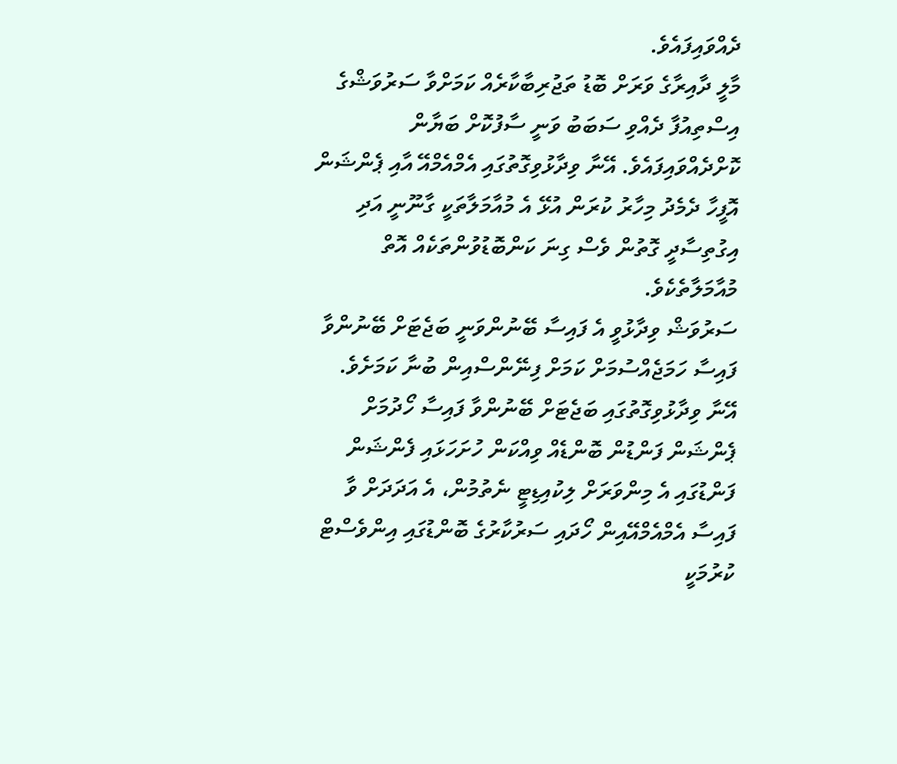ދެއްވައިފައެވެ.
މާލީ ދާއިރާގެ ވަރަށް ބޮޑު ތަޖުރިބާކާރެއް ކަމަށްވާ ސަރުވަޝްގެ އިސްތިއުފާ ދެއްވި ސަބަބު ވަނީ ސާފުކޮށް ބަޔާން ކޮށްދެއްވައިފައެވެ. އޭނާ ވިދާޅުވިގޮތުގައި އެމްއެމްއޭ އާއި ޕެންޝަން އޮފީހާ ދެމެދު މިހާރު ކުރަން އުޅޭ އެ މުއާމަލާތަކީ ގާނޫނީ އަދި އިގުތިސާދީ ގޮތުން ވެސް ގިނަ ކަންބޮޑުވުންތަކެއް އޮތް މުއާމަލާތެކެވެ.
ސަރުވަޝް ވިދާޅުވީ އެ ފައިސާ ބޭނުންވަނީ ބަޖެޓަށް ބޭނުންވާ ފައިސާ ހަމަޖެއްސުމަށް ކަމަށް ފިނޭންސްއިން ބުނާ ކަމަށެވެ. އޭނާ ވިދާޅުވިގޮތުގައި ބަޖެޓަށް ބޭނުންވާ ފައިސާ ހޯދުމަށް ޕެންޝަން ފަންޑުން ބޮންޑެއް ވިއްކަން ހުށަހަޅައި ފެންޝަން ފަންޑުގައި އެ މިންވަރަށް ލިކުއިޑިޓީ ނެތުމުން، އެ އަދަދަށް ވާ ފައިސާ އެމްއެމްއޭއިން ހޯދައި ސަރުކާރުގެ ބޮންޑުގައި އިންވެސްޓް ކުރުމަކީ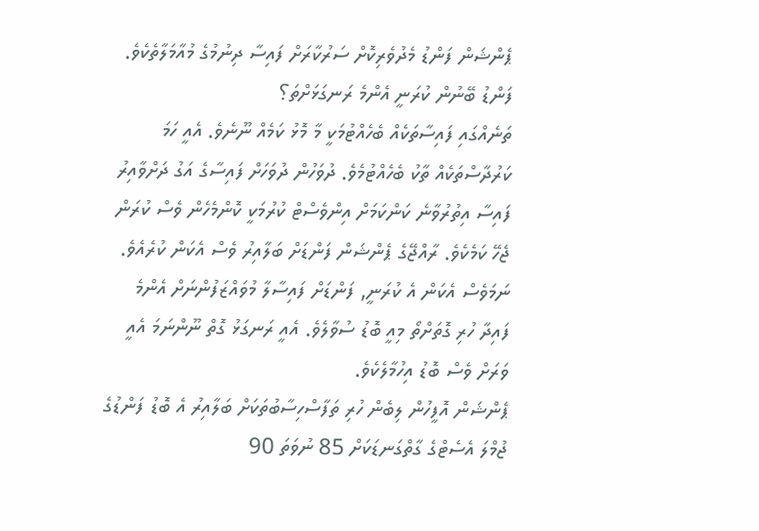ޕެންޝަން ފަންޑު މެދުވެރިކޮށް ސަރުކާރަށް ފައިސާ ދިނުމުގެ މުއާމަލާތެކެވެ.
ފަންޑު ބޭނުން ކުރަނީ އެންމެ ރަނގަޅަށްތަ؟
ތަނެއްގައި ފައިސާތަކެއް ބެހެއްޓުމަކީ މާ މޮޅު ކަމެއް ނޫނެވެ. އެއީ ހަމަ ކަރުދާސްތަކެއް ތާކު ބެހެއްޓުމެވެ. ދުވަހުން ދުވަހަށް ފައިސާގެ އަގު ދަށްވާއިރު ފައިސާ އިތުރުވާނެ ކަންކަމަށް އިންވެސްޓް ކުރުމަކީ ކޮންމެހެން ވެސް ކުރަން ޖެހޭ ކަމެކެވެ. ރާއްޖޭގެ ޕެންޝަން ފަންޑަށް ބަލާއިރު ވެސް އެކަން ކުރެއެވެ. ނަމަވެސް އެކަން އެ ކުރަނީ, ފަންޑަށް ފައިސާލާ މުވައްޒަފުންނަށް އެންމެ ފައިދާ ހުރި ގޮތަށްތޯ މިއީ ބޮޑު ސުވާލެވެ. އެއީ ރަނގަޅު ގޮތް ނޫންނަމަ އެއީ ވަރަށް ވެސް ބޮޑު އިހުމާލެކެވެ.
ޕެންޝަން އޮފީހުން ލިބެން ހުރި ތަފާސްހިސާބުތަކަށް ބަލާއިރު އެ ބޮޑު ފަންޑުގެ ޖުމްލަ އެސެޓްގެ ގާތްގަނޑަކަށް 85 ނުވަތަ 90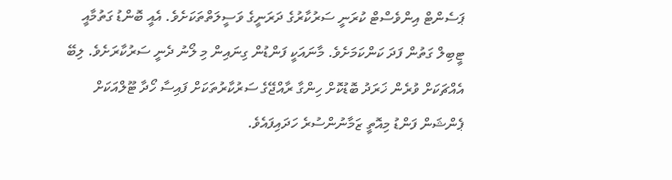ޕަސެންޓް އިންވެސްޓް ކުރަނީ ސަރުކާރުގެ ދަރަނީގެ ވަސީލަތްތަކަށެވެ. އެއީ ބޮންޑު ގަތުމާއީ ޓީބިލް ގަތުން ފަދަ ކަންކަމަށެވެ. މާނައަކީ ފަންޑުން ގިނައިން މި ލޯނު ދެނީ ސަރުކާރަށެވެ. ލިބޭ އެއްޗަކަށް ވުރެން ޚަރަދު ބޮޑުކޮށް ހިންގާ ރާއްޖޭގެ ސަރުކާރުތަކަށް ފައިސާ ހޯދާ ޓޫލްއަކަށް ޕެންޝަން ފަންޑު މިއޮތީ ޒަމާނުންސުރެ ހަދައިފައެވެ.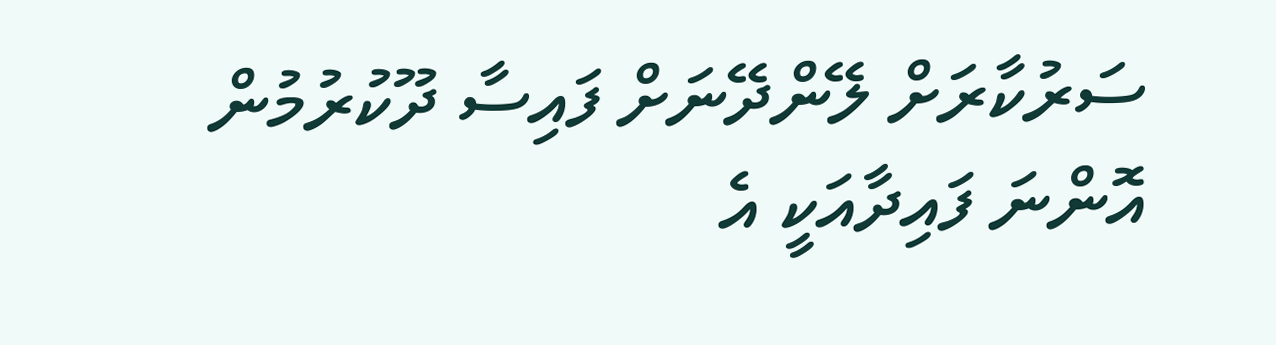ސަރުކާރަށް ލޭންދޭނަށް ފައިސާ ދޫކުރުމުން އޮންނަ ފައިދާއަކީ އެ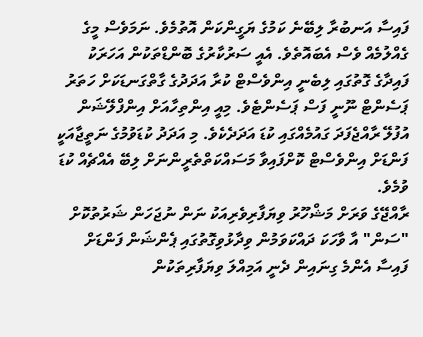ފައިސާ އަނބުރާ ލިބޭނެ ކަމުގެ ޔަގީންކަން އޮތުމެވެ. ނަމަވެސް މީގެ ގެއްލުމެއް ވެސް އެބައޮތެވެ. އެއީ ސަރުކާރުގެ ބޮންޑްތަކުން އަހަރަކު ފައިދާގެ ގޮތުގައި ލިބެނީ އިންވެސްޓް ކުރާ އަދަދުގެ ގާތްގަނޑަކަށް ހަތަރު ޕަސެންޓް ނޫނީ ފަސް ޕަސެންޓެވެ. މިއީ އިންތިހާއަށް އިންފްލޭޝަން އުފުލޭ ރާއްޖެފަދަ ގައުމެއްގައި ކުޑަ އަދަދެކެވެ. މި އަދަދު ކުޑަވުމުގެ ނަތީޖާއަކީ ފަންޑަށް އިންވެސްޓް ކޮށްފައިވާ މަސައްކަތްތެރީންނަށް ލިބޭ އެއްޗެއް ކުޑަ ވުމެވެ.
ރާއްޖޭގެ ވަރަށް މަޝްހޫރު ވިޔަފާރިވެރިއަކު ނަން ނުޖަހަން ޝަރުތުކޮށް "ސަން" އާ ވާހަކަ ދައްކަވަމުން ވިދާޅުވިގޮތުގައި ޕެންޝަން ފަންޑަށް ފައިސާ އެންމެ ގިނައިން ދެނީ އަމިއްލަ ވިޔަފާރިތަކުން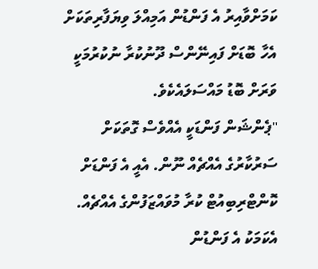ކަމަށްވާއިރު އެ ފަންޑުން އަމިއްލަ ވިޔަފާރިތަކަށް އެހާ ބޮޑަށް ފައިނޭންސް ދޫނުކުރާ ނުކުރުމަކީ ވަރަށް ބޮޑު މައްސަލައެކެވެ.
"ޕެންޝަން ފަންޑަކީ އެއްވެސް ގޮތަކަށް ސަރުކާރުގެ އެއްޗެއް ނޫން. އެއީ އެ ފަންޑަށް ކޮންޓްރިބިއުޓް ކުރާ މުވައްޒަފުންގެ އެއްޗެއް. އެކަމަކު އެ ފަންޑުން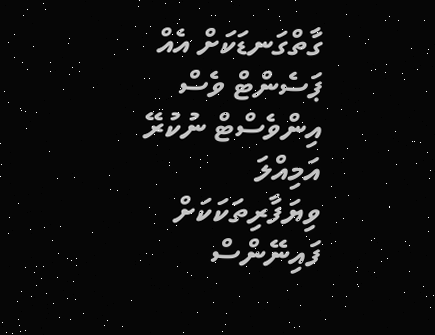ގާތްގަނޑަކަށް އެއް ޕަސެންޓް ވެސް އިންވެސްޓް ނުކުރޭ އަމިއްލަ ވިޔަފާރިތަކަކަށް ފައިނޭންސް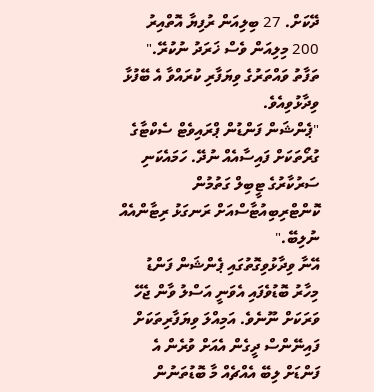ދޭކަށް. 27 ބިލިއަން ރުފިޔާ އޮތްއިރު 200 މިލިއަން ވެސް ޚަރަދު ނުކުރޭ." ތަފާތު ވައްތަރުގެ ވިޔަފާރި ކުރައްވާ އެ ބޭފުޅާ ވިދާޅުވިއެވެ.
"ޕެންޝަން ފަންޑުން ޕްރައިވެޓް ސެކްޓާގެ ގުރޯތަކަށް ފައިސާއެއް ނުދޭ. ހަމައެކަނި ސަރުކާރުގެ ޓީބިލް ގަތުމުން ކޮންޓްރިބިއުޓާސްއަށް ރަނގަޅު ރިޓާންއެއް ނުލިބޭ."
އޭނާ ވިދާޅުވިގޮތުގައި ޕެންޝަން ފަންޑު މިހާރު ބޮޑުވެފައި އެވަނީ އަސްލު ވާން ޖެހޭ ވަރަކަށް ނޫނެވެ. އަމިއްލަ ވިޔަފާރިތަކަށް ފައިނޭންސް ދީގެން އެއަށް ވުރެން އެ ފަންޑަށް ލިބޭ އެއްޗެއް މާ ބޮޑުތަނުން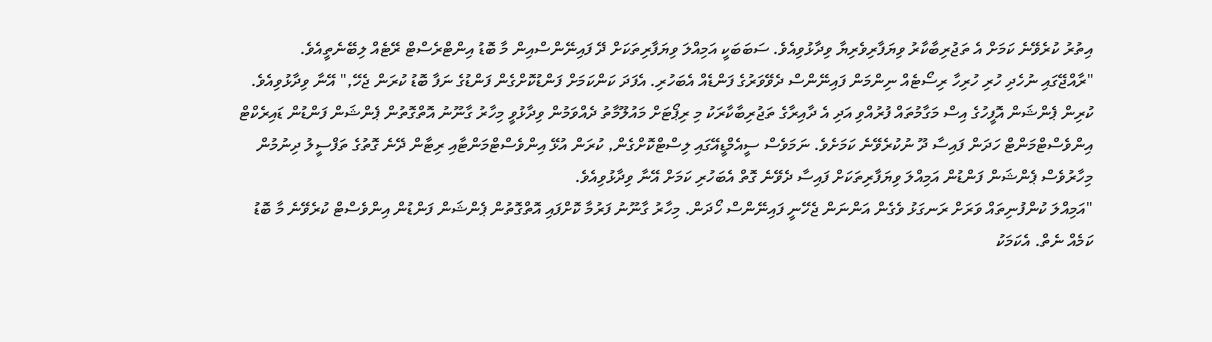އިތުރު ކުރެވޭނެ ކަމަށް އެ ތަޖުރިބާކާރު ވިޔަފާރިވެރިޔާ ވިދާޅުވިއެވެ. ސަބަބަކީ އަމިއްލަ ވިޔަފާރިތަކަށް ދޭ ފައިނޭންސްއިން މާ ބޮޑު އިންޓްރެސްޓް ރޭޓެއް ލިބޭނެތީއެވެ.
"ރާއްޖޭގައި ނުހެދި ހުރި ހުރިހާ ރިސޯޓެއް ނިންމަން ފައިނޭންސް ދެވޭވަރުގެ ފަންޑެއް އެބަހުރި. އެފަދަ ކަންކަމަށް ފަންޑުކޮށްގެން ފަންޑުގެ ނަފާ ބޮޑު ކުރަން ޖެހޭ," އޭނާ ވިދާޅުވިއެވެ.
ކުރިން ޕެންޝަން އޮފީހުގެ އިސް މަގާމުތައް ފުރުއްވި އަދި އެ ދާއިރާގެ ތަޖުރިބާކާރަކު މި ރިޕޯޓަށް މައުލޫމާތު ދެއްވަމުން ވިދާޅުވީ މިހާރު ގާނޫނު އޮތްގޮތުން ޕެންޝަން ފަންޑުން ޑައިރެކްޓް އިންވެސްޓްމަންޓް ހަދަން ފައިސާ ދޫ ނުކުރެވޭނެ ކަމަށެވެ. ނަމަވެސް ސީއެމްޑީއޭގައި ލިސްޓްކޮށްގެން, ކުރަން އުޅޭ އިންވެސްޓްމަންޓާއި ރިޓާން ދޭނެ ގޮތުގެ ތަފްސީލު ދިނުމުން މިހާރުވެސް ޕެންޝަން ފަންޑުން އަމިއްލަ ވިޔަފާރިތަކަށް ފައިސާ ދެވޭނެ ގޮތް އެބަހުރި ކަމަށް އޭނާ ވިދާޅުވިއެވެ.
"އަމިއްލަ ކުންފުނިތައް ވަރަށް ރަނގަޅު ވެގެން އަންނަން ޖެހޭނީ ފައިނޭންސް ހޯދަން. މިހާރު ގާނޫނު ފަރުމާ ކޮށްފައި އޮތްގޮތުން ޕެންޝަން ފަންޑުން އިންވެސްޓް ކުރެވޭނެ މާ ބޮޑު ކަމެއް ނެތް. އެކަމަކު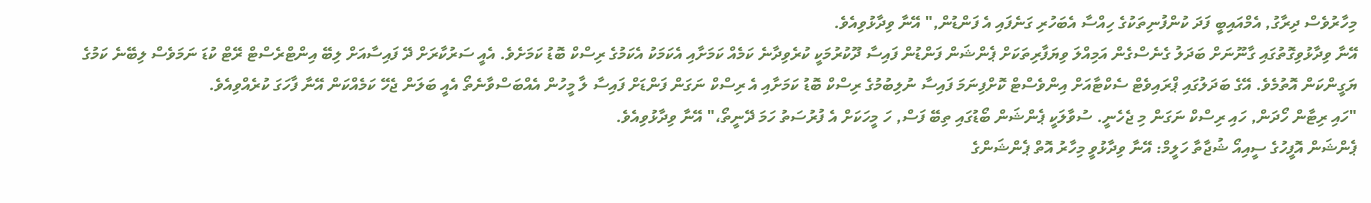މިހާރުވެސް ދިރާގު, އެމްއައިބީ ފަދަ ކުންފުނިތަކުގެ ހިއްސާ އެބަހުރި ގަނެފައި އެ ފަންޑުން," އޭނާ ވިދާޅުވިއެވެ.
އޭނާ ވިދާޅުވިގޮތުގައި ގާނޫނަށް ބަދަލު ގެނެސްގެން އަމިއްލަ ވިޔަފާރިތަކަށް ޕެންޝަން ފަންޑުން ފައިސާ ދޫކުރުމަކީ ކުރެވިދާނެ ކަމެއް ކަމަށާއި އެކަމަކު އެކަމުގެ ރިސްކް ބޮޑު ކަމަށެވެ. އެއީ ސަރުކާރަށް ދޭ ފައިސާއަށް ލިބޭ އިންޓްރެސްޓް ރޭޓް ކުޑަ ނަމަވެސް ލިބޭނެ ކަމުގެ ޔަގީންކަން އޮތުމެވެ. އޭގެ ބަދަލުގައި ޕްރައިވެޓް ސެކްޓާއަށް އިންވެސްޓް ކޮށްފިނަމަ ފައިސާ ނުލިބުމުގެ ރިސްކް ބޮޑު ކަމަށާއި އެ ރިސްކް ނަގަން ފަންޑަށް ފައިސާ ލާ މީހުން އެއްބަސްވާނެތޯ އެއީ ބަލަން ޖެހޭ ކަމެއްކަން އޭނާ ފާހަގަ ކުރެއްވިއެވެ.
"ހައި ރިޓާން ހޯދަން, ހައި ރިސްކް ނަގަން މި ޖެހެނީ. ސުވާލަކީ ޕެންޝަން ބޯޑުގައި ތިބޭ ފަސް, ހަ މީހަކަށް އެ ފުރުސަތު ހަމަ ދޭނީތޯ،" އޭނާ ވިދާޅުވިއެވެ.
ޕެންޝަން އޮފީހުގެ ސީއިއޯ ޝުޖާތާ ހަލީމް: އޭނާ ވިދާޅުވީ މިހާރު އޮތް ޕެންޝަންގެ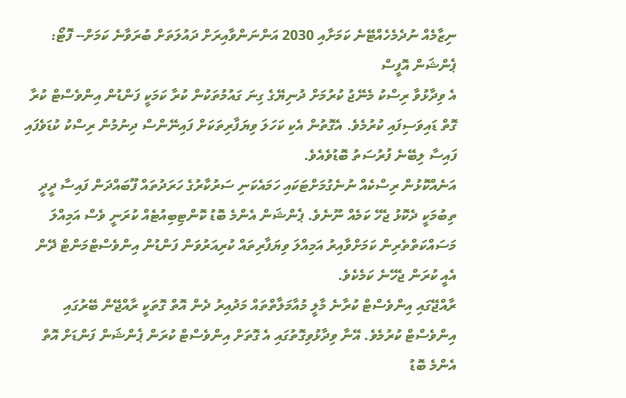ނިޒާމެއް ނުދެމެހެއްޓޭނެ ކަމަށާއި 2030 އަންނަންވާއިރަށް ދައުލަތަށް ބުރަވާނެ ކަމަށް-- ފޮޓޯ: ޕެންޝަން އޮފީސް
އެ ވިދާޅުވާ ރިސްކު މެނޭޖު ކުރުމަށް ދުނިޔޭގެ ގިނަ ގައުމުތަކުން ކުރާ ކަމަކީ ފަންޑުން އިންވެސްޓް ކުރާ ގޮތް ޑައިވަސިފައި ކުރުމެވެ. އެގޮތުން އެކި ކަހަލަ ވިޔަފާރިތަކަށް ފައިނޭންސް ދިނުމުން ރިސްކު ކުޑަވެފައި ފައިސާ ލިބޭނެ ފުރުސަތު ބޮޑުވެއެވެ.
އަނެއްކޮޅުން ރިސްކެއް ނުނެގުމަށްޓަކައި ހަމައެކަނި ސަރުކާރުގެ ހަރަދުތައް ފޫބައްދަން ފައިސާ ދީދީ ތިބުމަކީ ދެކޮޅު ޖެހޭ ކަމެއް ނޫނެވެ. ޕެންޝަން އެންމެ ބޮޑު ކޮންޓިބިއުޓެއް ކުރަނީ ވެސް އަމިއްލަ މަސައްކަތްތެރިން ކަމަށްވާއިރު އަމިއްލަ ވިޔަފާރިތައް ކުރިއަރުވަން ފަންޑުން އިންވެސްޓްމަންޓް ދޭން އެއީ ކުރަން ޖެހޭނެ ކަމެކެވެ.
ރާއްޖޭގައި އިންވެސްޓް ކުރާނެ މާލީ މުއާމަލާތްތައް މަދުއިރު ދެން އޮތް ގޮތަކީ ރާއްޖޭން ބޭރުގައި އިންވެސްޓް ކުރުމެވެ. އޭނާ ވިދާޅުވިގޮތުގައި އެ ގޮތަށް އިންވެސްޓް ކުރަން ޕެންޝަން ފަންޑަށް އޮތް އެންމެ ބޮޑު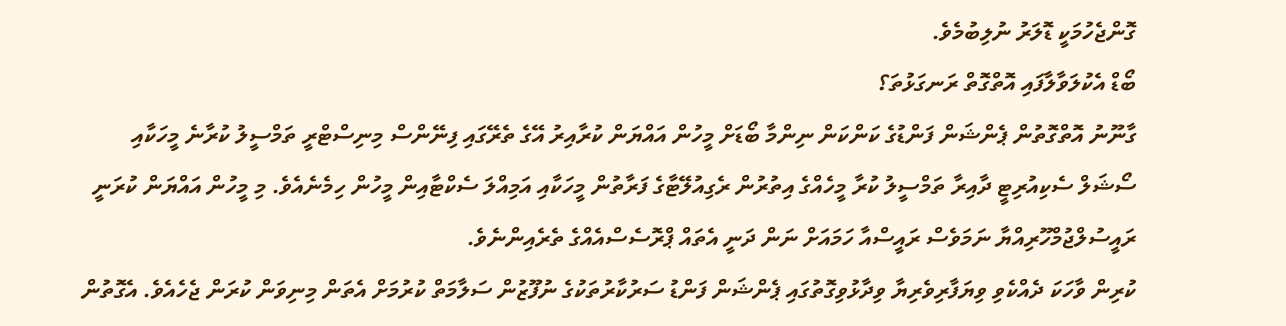ގޮންޖެހުމަކީ ޑޮލަރު ނުލިބުމެވެ.
ބޯޑް އެކުލަވާލާފައި އޮތްގޮތް ރަނގަޅުތަ؟
ގާނޫނު އޮތްގޮތުން ޕެންޝަން ފަންޑުގެ ކަންކަން ނިންމާ ބޯޑަށް މީހުން އައްޔަން ކުރާއިރު އޭގެ ތެރޭގައި ފިނޭންސް މިނިސްޓްރީ ތަމްސީލު ކުރާނެ މީހަކާއި ސޯޝަލް ސެކިއުރިޓީ ދާއިރާ ތަމްސީލު ކުރާ މީހެއްގެ އިތުރުން ރެގިއުލޭޓާގެ ފަރާތުން މީހަކާއި އަމިއްލަ ސެކްޓާއިން މީހުން ހިމެނެއެވެ. މި މީހުން އައްޔަން ކުރަނީ ރައީސުލްޖުމްހޫރިއްޔާ ނަމަވެސް ރައީސްއާ ހަމައަށް ނަން ދަނީ އެތައް ޕްރޮސެސްއެއްގެ ތެރެއިންނެވެ.
ކުރިން ވާހަކަ ދެއްކެވި ވިޔަފާރިވެރިޔާ ވިދާޅުވިގޮތުގައި ޕެންޝަން ފަންޑު ސަރުކާރުތަކުގެ ނުފޫޒުން ސަލާމަތް ކުރުމަށް އެތަން މިނިވަން ކުރަން ޖެހެއެވެ. އެގޮތުން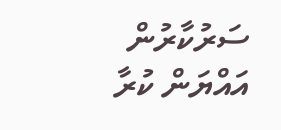ސަރުކާރުން އައްޔަން ކުރާ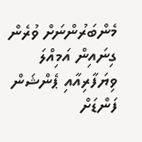މެންބަރުންނަށް ވުރެން ގިނައިން އަމިއްލަ ވިޔަފާރިއާއި ޕެންޝަން ފަންޑަށް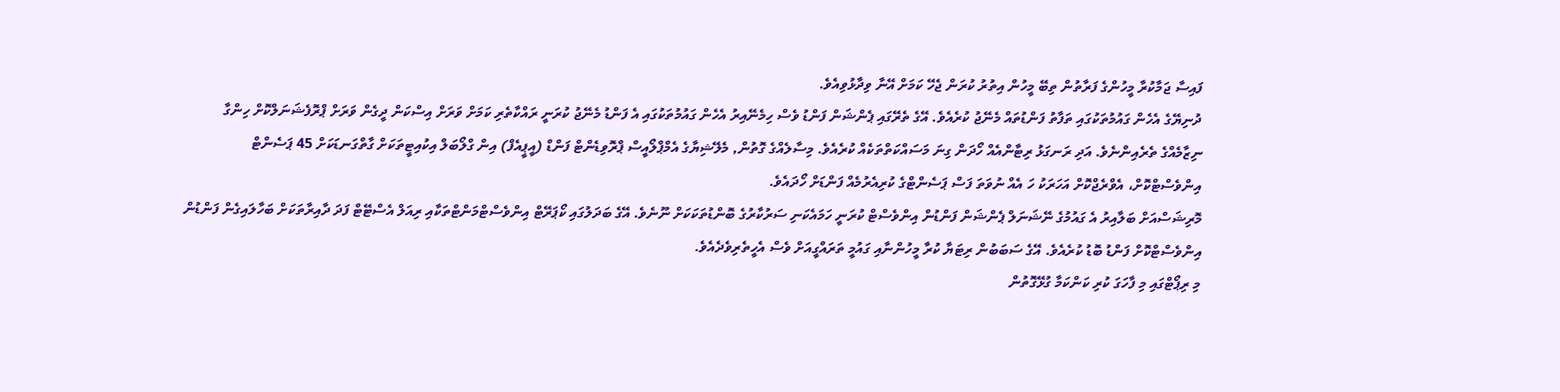ފައިސާ ޖަމާކުރާ މީހުންގެ ފަރާތުން ތިބޭ މީހުން އިތުރު ކުރަން ޖެހޭ ކަމަށް އޭނާ ވިދާޅުވިއެވެ.
ދުނިޔޭގެ އެހެން ގައުމުތަކުގައި ތަފާތު ފަންޑުތައް މެނޭޖު ކުރެއެވެ. އޭގެ ތެރޭގައި ޕެންޝަން ފަންޑު ވެސް ހިމެނޭއިރު އެހެން ގައުމުތަކުގައި އެ ފަންޑު މެނޭޖު ކުރަނީ ރައްކާތެރި ކަމަށް ވަރަށް އިސްކަން ދީގެން ވަރަށް ޕްރޮފެޝަނަލްކޮށް ހިންގާ ނިޒާމެއްގެ ތެރެއިންނެވެ. އަދި ރަނގަޅު ރިޓާންއެއް ހޯދަން ގިނަ މަސައްކަތްތަކެއް ކުރެއެވެ. މިސާލެއްގެ ގޮތުން, މެލޭޝިޔާގެ އެމްޕްލޯއީސް ޕްރޮވިޑެންޓް ފަންޑް (އީޕީއެފް) އިން ގްލޯބަލް އިކުއިޓީތަކަށް ގާތްގަނޑަކަށް 45 ޕަސެންޓް އިންވެސްޓްކޮށް، އެވްރެޖްކޮށް އަހަރަކު ހަ އެއް ނުވަތަ ފަސް ޕަސެންޓްގެ ކުރިއެރުމެއް ފަންޑަށް ހޯދައެވެ.
މޮރިޝަސްއަށް ބަލާއިރު އެ ގައުމުގެ ނޭޝަނަލް ޕެންޝަން ފަންޑުން އިންވެސްޓް ކުރަނީ ހަމައެކަނި ސަރުކާރުގެ ބޮންޑުތަކަކަށް ނޫނެވެ. އޭގެ ބަދަލުގައި ކޯޕަރޭޓް އިންވެސްޓްމަންޓްތަކާއި ރިއަލް އެސްޓޭޓް ފަދަ ދާއިރާތަކަށް ބަހާލައިގެން ފަންޑުން އިންވެސްޓްކޮށް ފަންޑު ބޮޑު ކުރެއެވެ. އޭގެ ސަބަބުން ރިޓަޔާ ކުރާ މީހުންނާއި ގައުމީ ތަރައްގީއަށް ވެސް އެހީތެރިވެދެއެވެ.
މި ރިޕޯޓްގައި މި ފާހަގަ ކުރި ކަންކަމާ ގުޅޭގޮތުން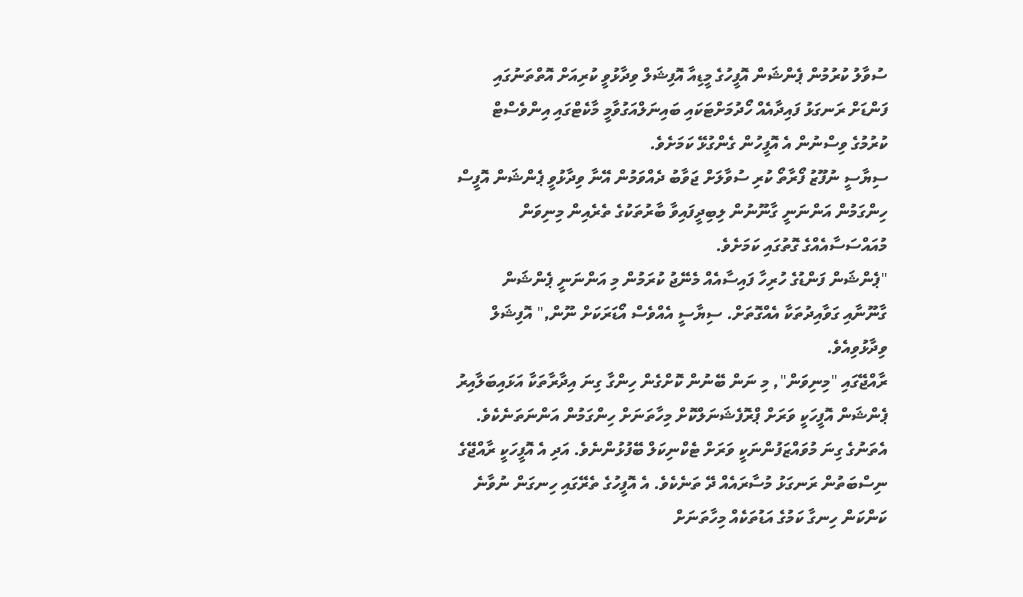ސުވާލު ކުރުމުން ޕެންޝަން އޮފީހުގެ މީޑިއާ އޮފިޝަލް ވިދާޅުވީ ކުރިއަށް އޮތްތަނުގައި ފަންޑަށް ރަނގަޅު ފައިދާއެއް ހޯދުމަށްޓަކައި ބައިނަލްއަގުވާމީ މާކެޓްގައި އިންވެސްޓް ކުރުމުގެ ވިސްނުން އެ އޮފީހުން ގެންގުޅޭ ކަމަށެވެ.
ސިޔާސީ ނުފޫޒު ފޯރާތޯ ކުރި ސުވާލަށް ޖަވާބު ދެއްވަމުން އޭނާ ވިދާޅުވީ ޕެންޝަން އޮފީސް ހިންގަމުން އަންނަނީ ގާނޫނުން ލިބިދީފައިވާ ބާރުތަކުގެ ތެރެއިން މިނިވަން މުއައްސަސާއެއްގެ ގޮތުގައި ކަމަށެވެ.
"ޕެންޝަން ފަންޑުގެ ހުރިހާ ފައިސާއެއް މެނޭޖު ކުރަމުން މި އަންނަނީ ޕެންޝަން ގާނޫނާއި ގަވާއިދުތަކާ އެއްގޮތަށް. ސިޔާސީ އެއްވެސް އޯޑަރަކަށް ނޫން," އޮފިޝަލް ވިދާޅުވިއެވެ.
ރާއްޖޭގައި "މިނިވަން", މި ނަން ބޭނުން ކޮށްގެން ހިންގާ ގިނަ އިދާރާތަކާ އަޅައިބަލާއިރު ޕެންޝަން އޮފީހަކީ ވަރަށް ޕްރޮފެޝަނަލްކޮށް މިހާތަނަށް ހިންގަމުން އަންނަތަނެކެވެ. އެތަނުގެ ގިނަ މުވައްޒަފުންނަކީ ވަރަށް ޓެކްނިކަލް ބޭފުޅުންނެވެ. އަދި އެ އޮފީހަކީ ރާއްޖޭގެ ނިސްބަތުން ރަނގަޅު މުސާރައެއް ދޭ ތަނެކެވެ. އެ އޮފީހުގެ ތެރޭގައި ހިނގަން ނުވާނެ ކަންކަން ހިނގާ ކަމުގެ އަޑުތަކެއް މިހާތަނަށް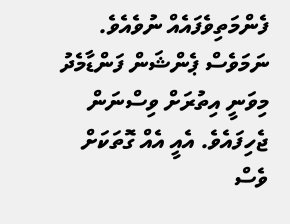ފެންމަތިވެފައެއް ނުވެއެވެ.
ނަމަވެސް ޕެންޝަން ފަންޑާމެދު މިވަނީ އިތުރަށް ވިސްނަން ޖެހިފައެވެ. އެއީ އެއް ގޮތަކަށް ވެސް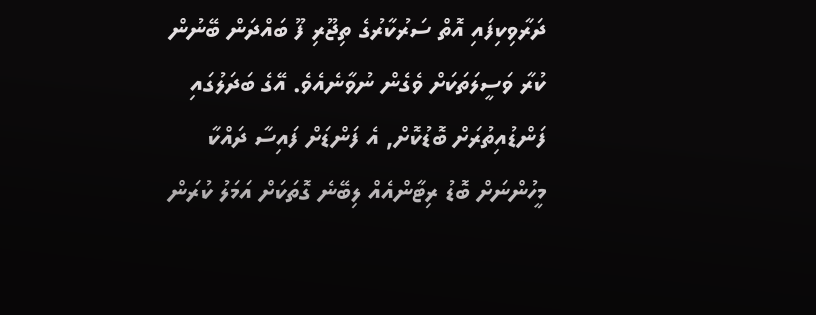ދަރާވިކިފައި އޮތް ސަރުކާރުގެ ތިޖޫރި ފޫ ބައްދަން ބޭނުން ކުރާ ވަސީލަތަކަށް ވެގެން ނުވާނެއެވެ. އޭގެ ބަދަލުގައި ފަންޑުއިތުރަށް ބޮޑުކޮށް, އެ ފަންޑަށް ފައިސާ ދައްކާ މީހުންނަށް ބޮޑު ރިޓާންއެއް ލިބޭނެ ގޮތަކަށް އަމަލު ކުރަން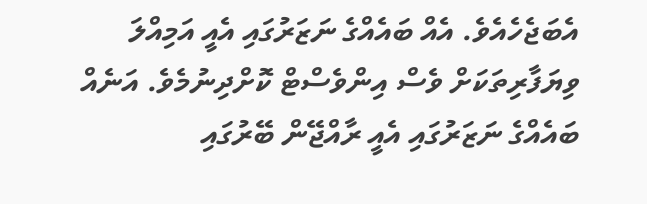އެބަޖެހެއެވެ. އެއް ބައެއްގެ ނަޒަރުގައި އެއީ އަމިއްލަ ވިޔަފާރިތަކަށް ވެސް އިންވެސްޓް ކޮށްދިނުމެވެ. އަނެއް ބައެއްގެ ނަޒަރުގައި އެއީ ރާއްޖޭން ބޭރުގައި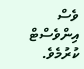ވެސް އިންވެސްޓް ކުރުމެވެ.